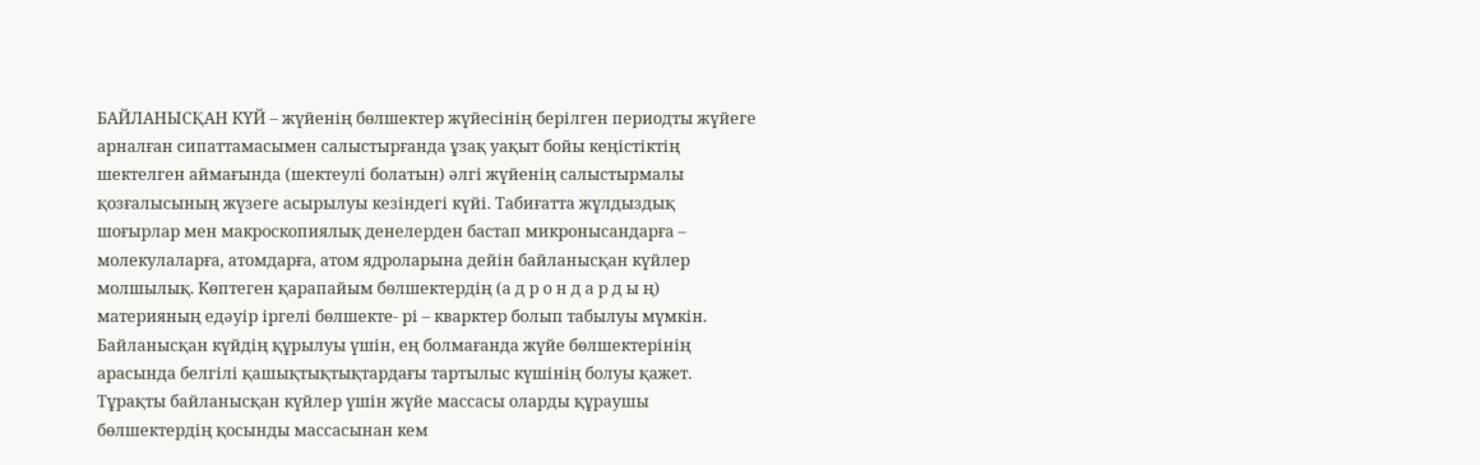БАЙЛАНЫСҚАН КҮЙ – жүйенің бөлшектер жүйесінің берілген периодты жүйеге арналған сипаттамасымен салыстырғанда ұзақ уақыт бойы кеңістіктің шектелген аймағында (шектеулі болатын) әлгі жүйенің салыстырмалы қозғалысының жүзеге асырылуы кезіндегі күйі. Табиғатта жұлдыздық шоғырлар мен макроскопиялық денелерден бастап микронысандарға – молекулаларға, атомдарға, атом ядроларына дейін байланысқан күйлер молшылық. Көптеген қарапайым бөлшектердің (а д р о н д а р д ы ң) материяның едәуір іргелі бөлшекте- рі – кварктер болып табылуы мүмкін.
Байланысқан күйдің құрылуы үшін, ең болмағанда жүйе бөлшектерінің арасында белгілі қашықтықтықтардағы тартылыс күшінің болуы қажет. Тұрақты байланысқан күйлер үшін жүйе массасы оларды құраушы бөлшектердің қосынды массасынан кем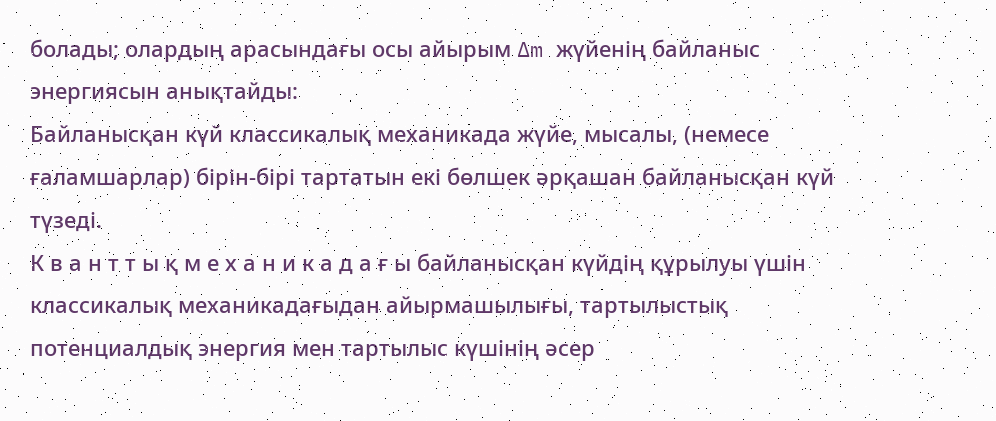болады; олардың арасындағы осы айырым ∆m жүйенің байланыс энергиясын анықтайды:
Байланысқан күй классикалық механикада жүйе, мысалы, (немесе ғаламшарлар) бірін-бірі тартатын екі бөлшек әрқашан байланысқан күй түзеді.
К в а н т т ы қ м е х а н и к а д а ғ ы байланысқан күйдің құрылуы үшін классикалық механикадағыдан айырмашылығы, тартылыстық потенциалдық энергия мен тартылыс күшінің әсер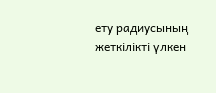ету радиусының жеткілікті үлкен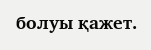болуы қажет.